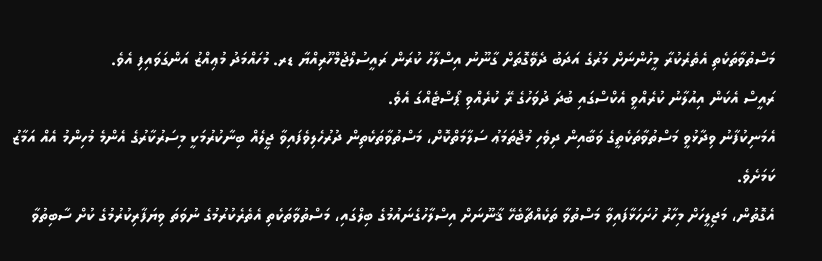މަސްތުވާތަކެތި އެތެރެކުރާ މީހުންނަށް މަރުގެ އަދަބު ދެވޭގޮތަށް ގާނޫނު އިސްލާހު ކުރަން ރައީސުލްޖުމްހޫރިއްޔާ ޑރ. މުހައްމަދު މުޢިއްޒު އަންގަވައިފި އެވެ.
ރައީސް އެކަން އިއުލާނު ކުރެއްވީ އެކްސްގައި ބުދަ ދުވަހުގެ ރޭ ކުރެއްވި ޕޯސްޓެއްގަ އެވެ.
އެމަނިކުފާނު ވިދާޅުވީ މަސްތުވާތަކެތީގެ ވަބާއިން ދިވެހި މުޖްތަމަޢު ސަލާމަތްކޮށް، މަސްތުވާތަކެތިން ދުރުހެލިވެފައިވާ ޖީލެއް ބިނާކުރުމަކީ މިސަރުކާރުގެ އެންމެ މުހިންމު އެއް އަމާޒު ކަމަށެވެ.
އެގޮތުން، މަޖިލީހަށް މިހާރު ހުށަހަޅާފައިވާ މަސްތުވާ ތަކެއްޗާބެހޭ ޤާނޫނަށް އިސްލާހުގެނައުމުގެ ބިލްގައި، މަސްތުވާތަކެތި އެތެރެކުރުމުގެ ނުވަތަ ވިޔަފާރިކުރުމުގެ ކުށް ސާބިތުވާ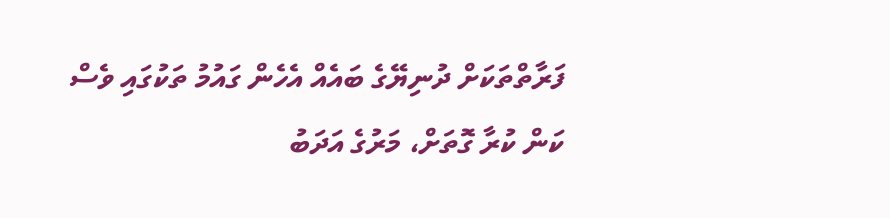ފަރާތްތަކަށް ދުނިޔޭގެ ބައެއް އެހެން ގައުމު ތަކުގައި ވެސް ކަން ކުރާ ގޮތަށް، މަރުގެ އަދަބު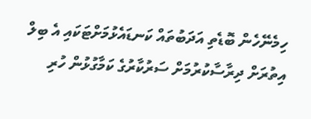ހިމެނޭހެން ބޮޑެތި އަދަބުތައް ކަނޑައެޅުމަށްޓަކައި އެ ބިލް އިތުރަށް ދިރާސާކުރުމަށް ސަރުކާރުގެ ކަމާގުޅުން ހުރި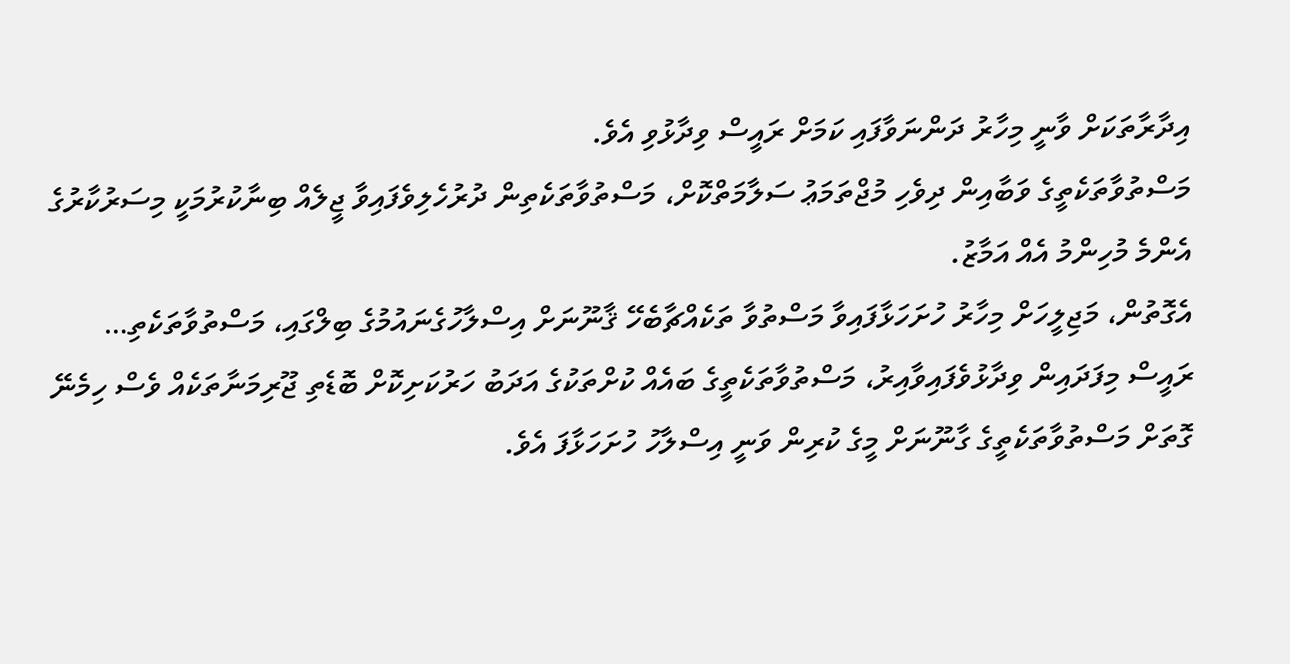އިދާރާތަކަށް ވާނީ މިހާރު ދަންނަވާފައި ކަމަށް ރައީސް ވިދާޅުވި އެވެ.
މަސްތުވާތަކެތީގެ ވަބާއިން ދިވެހި މުޖްތަމަޢު ސަލާމަތްކޮށް، މަސްތުވާތަކެތިން ދުރުހެލިވެފައިވާ ޖީލެއް ބިނާކުރުމަކީ މިސަރުކާރުގެ އެންމެ މުހިންމު އެއް އަމާޒު.
އެގޮތުން، މަޖިލީހަށް މިހާރު ހުށަހަޅާފައިވާ މަސްތުވާ ތަކެއްޗާބެހޭ ޤާނޫނަށް އިސްލާހުގެނައުމުގެ ބިލްގައި، މަސްތުވާތަކެތި…
ރައީސް މިފަދައިން ވިދާޅުވެފައިވާއިރު، މަސްތުވާތަކެތީގެ ބައެއް ކުށްތަކުގެ އަދަބު ހަރުކަށިކޮށް ބޮޑެތި ޖޫރިމަނާތަކެއް ވެސް ހިމެނޭ ގޮތަށް މަސްތުވާތަކެތީގެ ގާނޫނަށް މީގެ ކުރިން ވަނީ އިސްލާހު ހުށަހަޅާފަ އެވެ.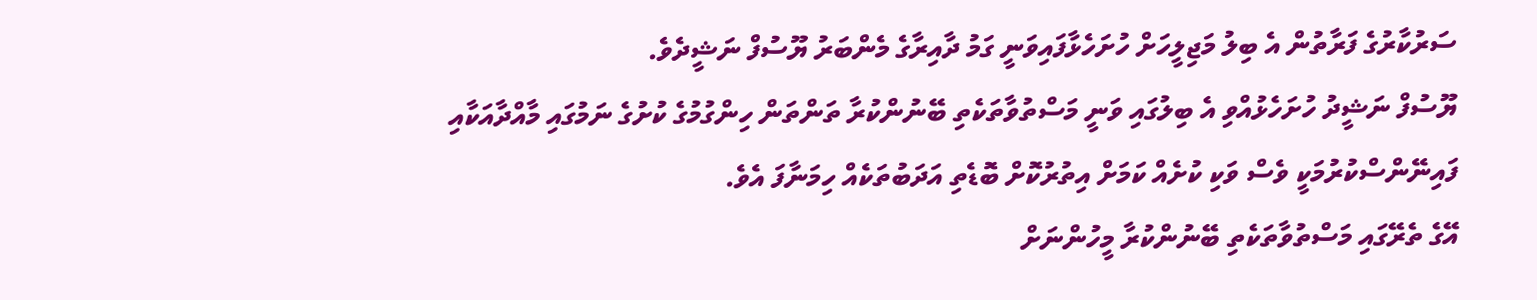ސަރުކާރުގެ ފަރާތުން އެ ބިލު މަޖިލީހަށް ހުށަހެޅާފައިވަނީ ގަމު ދާއިރާގެ މެންބަރު ޔޫސުފް ނަޝީދެވެ.
ޔޫސުފް ނަޝީދު ހުށަހެޅުއްވި އެ ބިލުގައި ވަނީ މަސްތުވާތަކެތި ބޭނުންކުރާ ތަންތަން ހިންގުމުގެ ކުށުގެ ނަމުގައި މާއްދާއަކާއި ފައިނޭންސްކުރުމަކީ ވެސް ވަކި ކުށެއް ކަމަށް އިތުރުކޮށް ބޮޑެތި އަދަބުތަކެއް ހިމަނާފަ އެވެ.
އޭގެ ތެރޭގައި މަސްތުވާތަކެތި ބޭނުންކުރާ މީހުންނަށް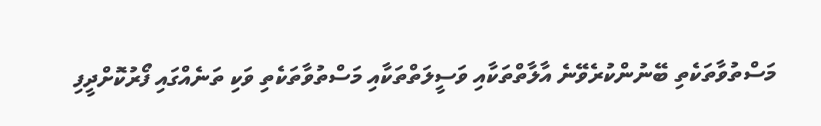މަސްތުވާތަކެތި ބޭނުންކުރެވޭނެ އާލާތްތަކާއި ވަސީލަތްތަކާއި މަސްތުވާތަކެތި ވަކި ތަނެއްގައި ފޯރުކޮށްދީފި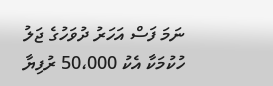ނަމަ ފަސް އަހަރު ދުވަހުގެ ޖަލު ހުކުމަކާ އެކު 50،000 ރުފިޔާ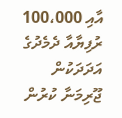އާއި 100،000 ރުފިޔާއާ ދެމެދުގެ އަދަދަކުން ޖޫރިމަނާ ކުރުން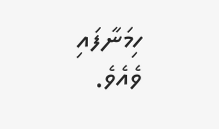ހިމަނާފައި ވެއެވެ.